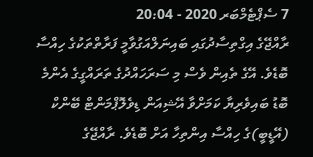7 ސެޕްޓެމްބަރ 2020 - 20:04
ރާއްޖޭގެ އިގްތިސާދުގައި ބައިނަލްއަގުވާމީ ފަރާތްތަކުގެ ހިއްސާ ބޮޑެވެ. އޭގެ ތެއިން ވެސް މި ސަރަހައްދުގެ ތަރައްގީގެ އެންމެ ބޮޑު ބައިވެރިޔާ ކަމަށްވާ އޭޝިއަން ޑިވެލޮޕްމަންޓް ބޭންކް (އޭޑީބީ)ގެ ހިއްސާ އިންތިހާ އަށް ބޮޑެވެ. ރާއްޖޭގެ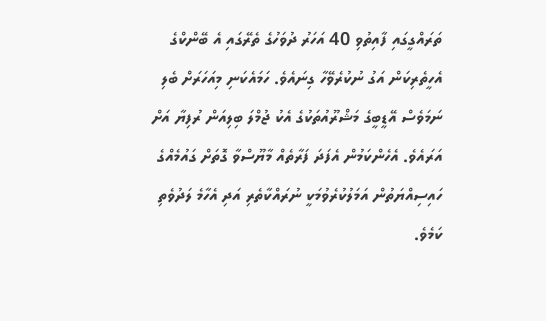ތަރައްގީގައި ފާއިތުވި 40 އަހަރު ދުވަހުގެ ތެރޭގައި އެ ބޭންކްގެ އެހީތެރިކަން އަގު ނުކުރެވޭހާ ގިނައެވެ. ހަމައެކަނި މިއަހަރަށް ބެލި ނަމަވެސް އޭޑީބީގެ މަޝްރޫއުތަކުގެ އެކު ޖުމްލަ ބިލިއަން ރުފިޔާ އަށް އަރައެވެ. އެހެންކަމުން އެފަދަ ފަރާތެއް މާޔޫސްވާ ގޮތަށް ގައުމެއްގެ ހައިސިއްޔަތުން އަމަލުކުރެވުމަކީ ނުރައްކާތެރި އަދި އެހާމެ ލަދުވެތި ކަމެވެ.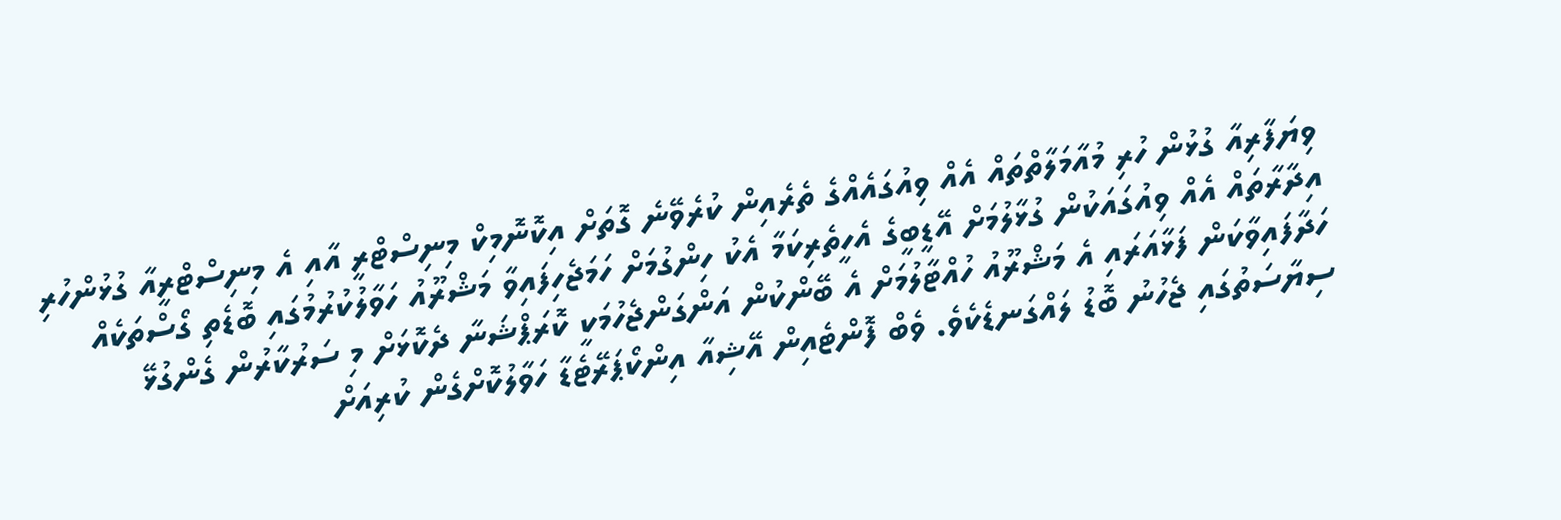ވިޔަފާރިއާ ގުޅުން ހުރި މުއާމަލާތްތައް އެއް ވިއުގައެއްގެ ތެރެއިން ކުރެވޭނެ ގޮތަށް އިކޮނޮމިކް މިނިސްޓްރީ އާއި އެ މިނިސްޓްރީއާ ގުޅުންހުރި އިދާރާތައް އެއް ވިއުގައަކުން ގުޅާލުމަށް އޭޑީބީގެ އެހީތެރިކަމާ އެކު ހިންގުމަށް ހަމަޖެހިފައިވާ މަޝްރޫއު ހަވާލުކުރުމުގައި ބޮޑެތި ގޯސްތަކެއް ހަދާފައިވާކަން ފަޅާއަރައި އެ މަޝްރޫއު ހުއްޓާލުމަށް އެ ބޭންކުން އަންގަންޖެހުމަކީ ކޮރަޕްޝަނާ ދެކޮޅަށް މި ސަރުކާރުން ގެންގުޅޭ ސިޔާސަތުގައި ޖެހުނު ބޮޑު ލައްގަނޑެކެވެ. ވެބް ފޮންޓެއިން އޭޝިއާ އިންކޯޕަރޭޓެޑާ ހަވާލުކޮށްގެން ކުރިއަށް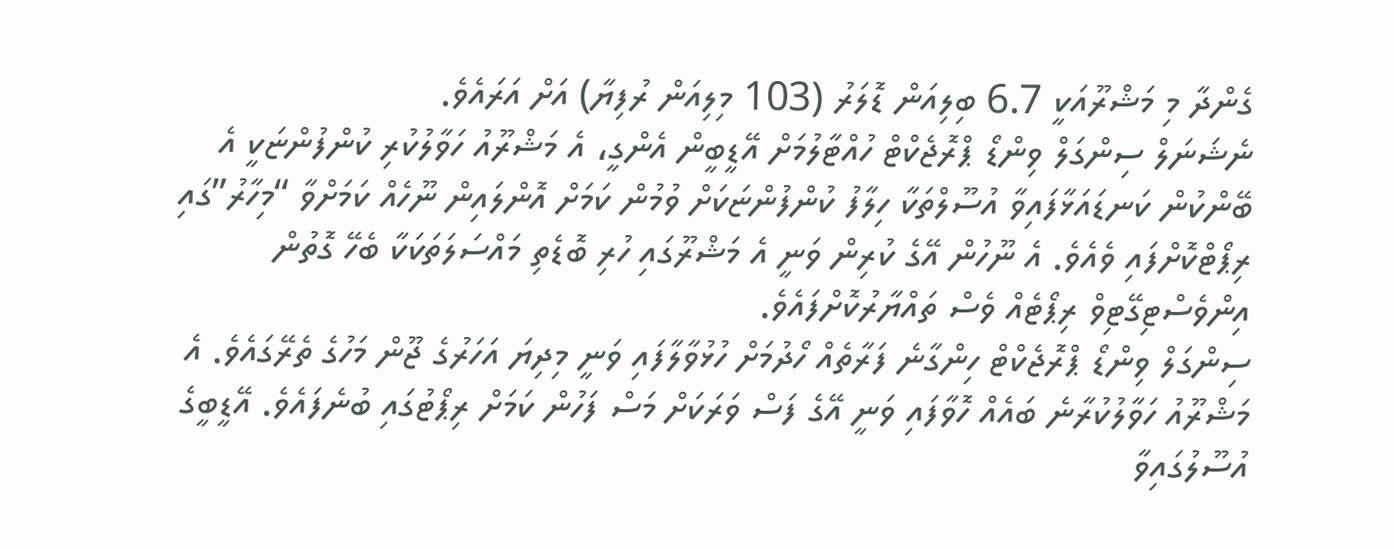ގެންދާ މި މަޝްރޫއަކީ 6.7 ބިލިއަން ޑޮލަރު (103 މިލިއަން ރުފިޔާ) އަށް އަރައެވެ.
ނެޝަނަލް ސިންގަލް ވިންޑޯ ޕްރޮޖެކްޓް ހުއްޓާލުމަށް އޭޑީބީން އެންގީ، އެ މަޝްރޫއު ހަވާލުކުރި ކުންފުންޏަކީ އެ ބޭންކުން ކަނޑައަޅާފައިވާ އުސޫލްތަކާ ހިލާފު ކުންފުންޏަކަށް ވުމުން ކަމަށް އޮންލައިން ނޫހެއް ކަމަށްވާ “މިހާރު”ގައި ރިޕޯޓްކޮށްފައި ވެއެވެ. އެ ނޫހުން އޭގެ ކުރިން ވަނީ އެ މަޝްރޫގައި ހުރި ބޮޑެތި މައްސަލަތަކަކާ ބެހޭ ގޮތުން އިންވެސްޓިގޭޓިވް ރިޕޯޓެއް ވެސް ތައްޔާރުކޮށްފައެވެ.
ސިންގަލް ވިންޑޯ ޕްރޮޖެކްޓް ހިންގާނެ ފަރާތެއް ހޯދުމަށް ހުޅުވާލާފައި ވަނީ މިދިޔަ އަހަރުގެ ޖޫން މަހުގެ ތެރޭގައެވެ. އެ މަޝްރޫއު ހަވާލުކުރާނެ ބައެއް ހޮވާފައި ވަނީ އޭގެ ފަސް ވަރަކަށް މަސް ފަހުން ކަމަށް ރިޕޯޓުގައި ބުނެފައެވެ. އޭޑީބީގެ އުސޫލުގައިވާ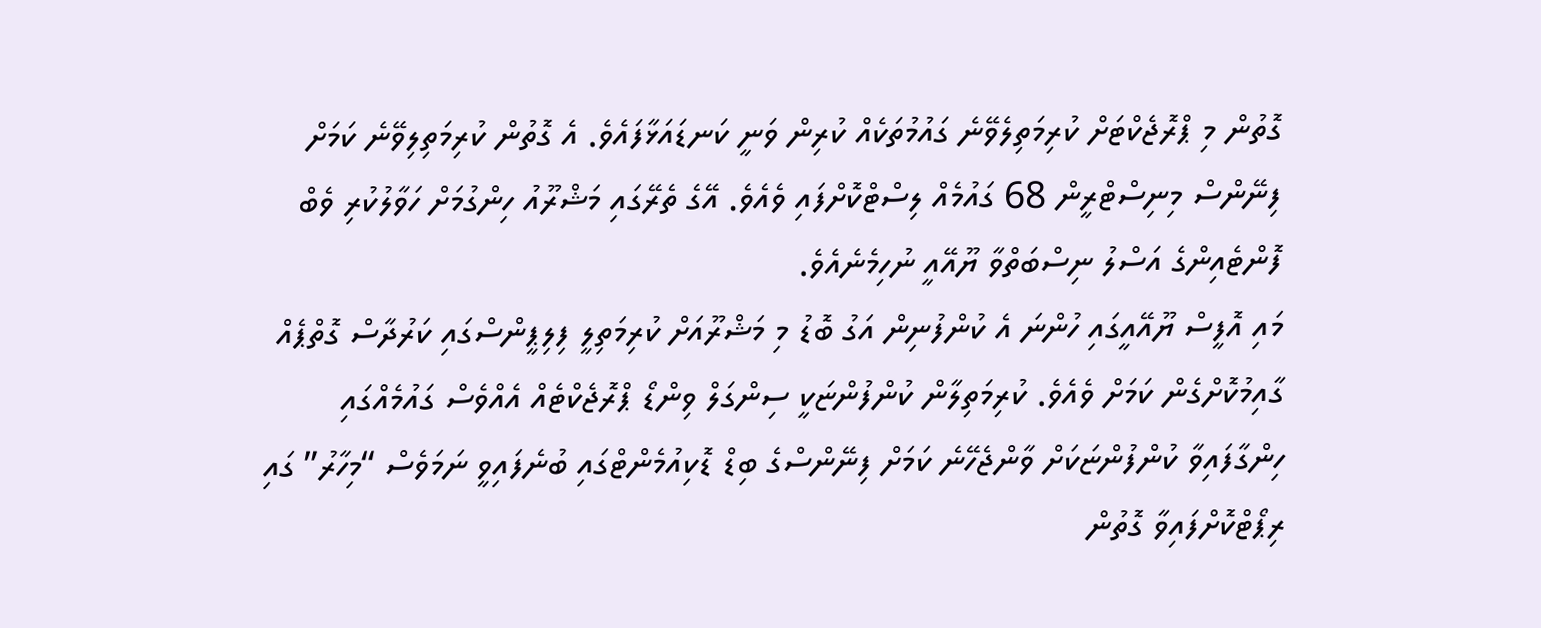ގޮތުން މި ޕްރޮޖެކްޓަށް ކުރިމަތިލެވޭނެ ގައުމުތަކެއް ކުރިން ވަނީ ކަނޑައަޅާފައެވެ. އެ ގޮތުން ކުރިމަތިލިވޭނެ ކަމަށް ފިނޭންސް މިނިސްޓްރީން 68 ގައުމެއް ލިސްޓްކޮށްފައި ވެއެވެ. އޭގެ ތެރޭގައި މަޝްރޫއު ހިންގުމަށް ހަވާލުކުރި ވެބް ފޮންޓެއިންގެ އަސްލު ނިސްބަތްވާ ޔޫއޭއީ ނުހިމެނެއެވެ.
މައި އޮފީސް ޔޫއޭއީގައި ހުންނަ އެ ކުންފުނިން އަގު ބޮޑު މި މަޝްރޫއަށް ކުރިމަތިލީ ފިލިޕީންސްގައި ކަރުދާސް ގޮތްޕެއް ގާއިމުކޮށްގެން ކަމަށް ވެއެވެ. ކުރިމަތިލާން ކުންފުންޏަކީ ސިންގަލް ވިންޑޯ ޕްރޮޖެކްޓެއް އެއްވެސް ގައުމެއްގައި ހިންގާފައިވާ ކުންފުންޏަކަށް ވާންޖެހޭނެ ކަމަށް ފިނޭންސްގެ ބިޑް ޑޮކިއުމެންޓްގައި ބުނެފައިވީ ނަމަވެސް “މިހާރު” ގައި ރިޕޯޓްކޮށްފައިވާ ގޮތުން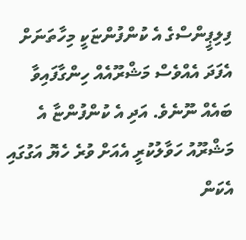ފިލިޕީންސްގެ އެ ކުންފުންޏަކީ މިހާތަނަށް އެފަދަ އެއްވެސް މަޝްރޫއެއް ހިންގާފައިވާ ބައެއް ނޫނެވެ. އަދި އެ ކުންފުންޏާ އެ މަޝްރޫއު ހަވާލުކުރީ އެއަށް ވުރެ ހެޔޮ އަގުގައި އެކަން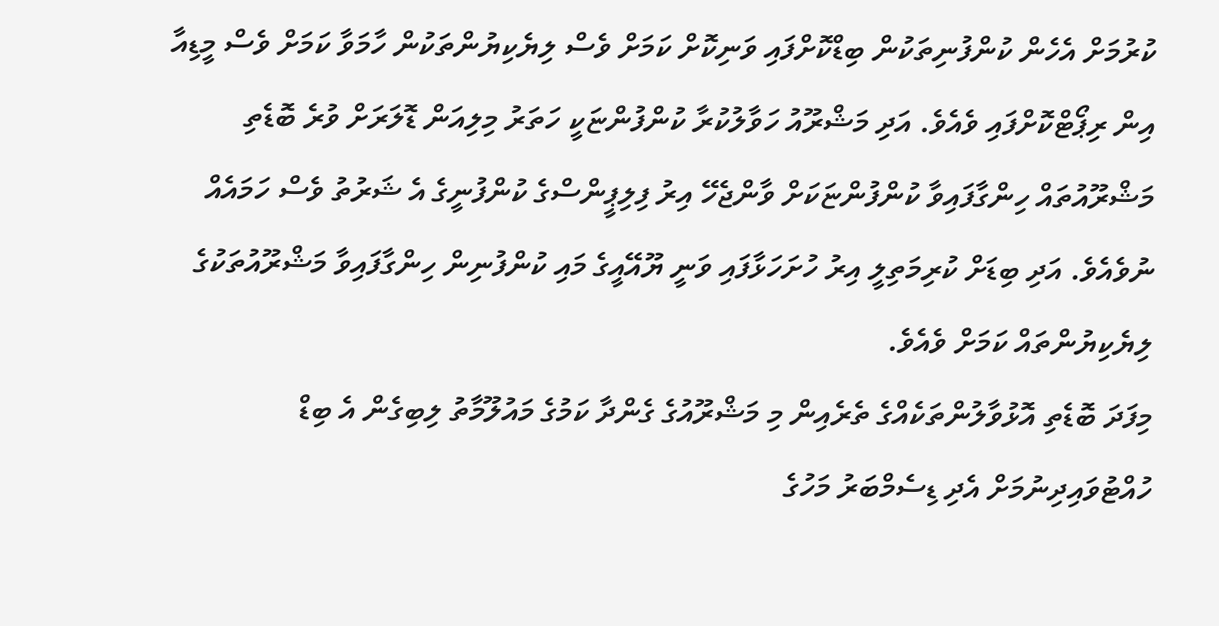ކުރުމަށް އެހެން ކުންފުނިތަކުން ބިޑްކޮށްފައި ވަނިކޮށް ކަމަށް ވެސް ލިޔެކިޔުންތަކުން ހާމަވާ ކަމަށް ވެސް މީޑިއާ އިން ރިޕޯޓްކޮށްފައި ވެއެވެ. އަދި މަޝްރޫއު ހަވާލުކުރާ ކުންފުންޏަކީ ހަތަރު މިލިއަން ޑޮލަރަށް ވުރެ ބޮޑެތި މަޝްރޫއުތައް ހިންގާފައިވާ ކުންފުންޏަކަށް ވާންޖެހޭ އިރު ފިލިޕީންސްގެ ކުންފުނީގެ އެ ޝަރުތު ވެސް ހަމައެއް ނުވެއެވެ. އަދި ބިޑަށް ކުރިމަތިލީ އިރު ހުށަހަޅާފައި ވަނީ ޔޫއޭއީގެ މައި ކުންފުނިން ހިންގާފައިވާ މަޝްރޫއުތަކުގެ ލިޔެކިޔުންތައް ކަމަށް ވެއެވެ.
މިފަދަ ބޮޑެތި އޮޅުވާލުންތަކެއްގެ ތެރެއިން މި މަޝްރޫއުގެ ގެންދާ ކަމުގެ މައުލޫމާތު ލިބިގެން އެ ބިޑް ހުއްޓުވައިދިނުމަށް އެދި ޑިސެމްބަރު މަހުގެ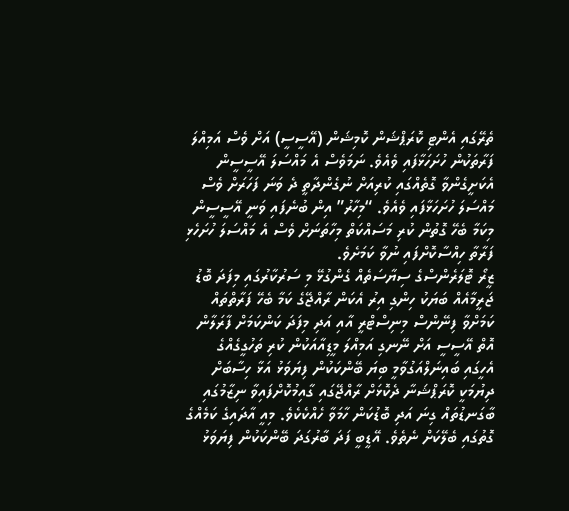ތެރޭގައި އެންޓި ކޮރަޕްޝަން ކޮމިޝަން (އޭސީސީ) އަށް ވެސް އަމިއްލަ ފަރާތަކުން ހުށަހަޅާފައި ވެއެވެ. ނަމަވެސް އެ މައްސަލަ އޭސީސީން އެކަށީގެންވާ ގޮތެއްގައި ކުރިއަށް ނުގެންދާތީ ދެ ވަނަ ފަހަރަށް ވެސް މައްސަލަ ހުށަހަޅާފައި ވެއެވެ. “މިހާރު” އިން ބުނެފައި ވަނީ އޭސީސީން މިކަމާ ބެހޭ ގޮތުން ކުރި މަސައްކަތް މިހާތަނަށް ވެސް އެ މައްސަލަ ހުށަހެޅި ފަރާތާ ހިއްސާކޮށްފައި ނުވާ ކަމަށެވެ.
ޒީރޯ ޓޮލަރެންސްގެ ސިޔާސަތެއް ގެންގުޅޭ މި ސަރުކާރުގައި މިފަދަ ބޮޑު ޖަރީމާއެއް ބަޔަކު ހިންގި އިރު އެކަން ރާއްޖޭގެ ކަމާ ބެހޭ ފަރާތްތައް ކަމަށްވާ ފިނޭންސް މިނިސްޓްރީ އާއި އަދި މިފަދަ ކަންކަމަށް ފާރަލާން އޮތް އޭސީސީ އަށް ނޭނގި އަމިއްލަ މީޑިއާއަކުން ކުރި ތަހުގީގެއްގެ އެހީގައި ބައިނަލްއަގުވާމީ ބިޔަ ބޭންކަކުން ފިޔަވަޅު އަޅާ ހިސާބަށް ދިޔުމަކީ ކޮރަޕްޝަނާ ދެކޮޅަށް ރާއްޖޭގައި ގާއިމުކޮށްފައިވާ ނިޒާމުގައި ބާގަނޑުތައް ގިނަ އަދި ބޮޑުކަން ހާމަވާ ހެއްކެކެވެ. މިއީ އާދައިގެ ކަމެއްގެ ގޮތުގައި ބެލޭކަށް ނެތެވެ. އޭޑީބީ ފަދަ ބާރުގަދަ ބޭންކަކުން ފިޔަވަޅު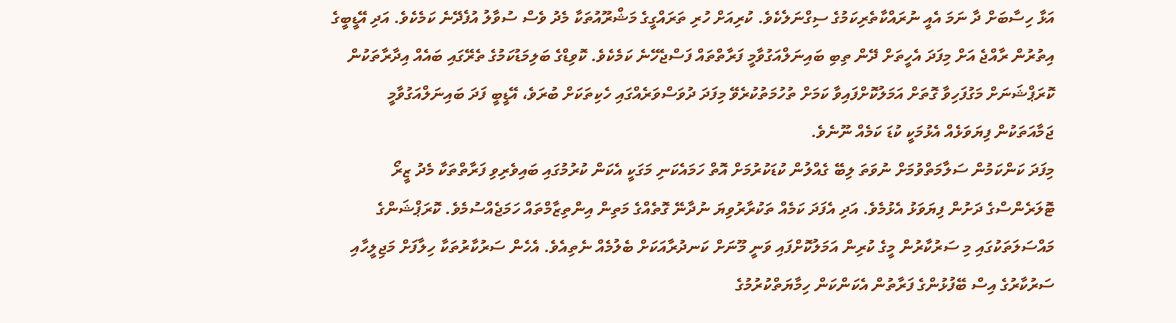އަޅާ ހިސާބަށް ދާ ނަމަ އެއީ ނުރައްކާތެރިކަމުގެ ސިގްނަލެކެވެ. ކުރިއަށް ހުރި ތަރައްގީގެ މަޝްރޫއުތަކާ މެދު ވެސް ސުވާލު އުފެދޭނެ ކަމެކެވެ. އަދި އޭޑީބީގެ އިތުރުން ރާއްޖެ އަށް މިފަދަ އެހީތަށް ދޭން ތިބި ބައިނަލްއަގުވާމީ ފަރާތްތައް ފަސްޖެހޭނެ ކަމެކެވެ. ކޮވިޑްގެ ބަލިމަޑުކަމުގެ ތެރޭގައި ބައެއް އިދާރާތަކުން ކޮރަޕްޝަނަށް މަގުފަހިވާ ގޮތަށް އަމަލުކޮށްފައިވާ ކަމަށް ތުހުމަތުކުރެވޭ މިފަދަ ދުވަސްވަރެއްގައި ހެކިތަކަށް ބުރަވެ، އޭޑީބީ ފަދަ ބައިނަލްއަގުވާމީ ޖަމާއަތަކުން ފިޔަވަޅެއް އެޅުމަކީ ކުޑަ ކަމެއް ނޫނެވެ.
މިފަދަ ކަންކަމުން ސަލާމަތްވުމަށް ނުވަތަ ލިބޭ ގެއްލުން ކުޑަކުރުމަށް އޮތް ހަމައެކަނި މަގަކީ އެކަން ކުރުމުގައި ބައިވެރިވި ފަރާތްތަކާ މެދު ޒީރޯ ޓޮލަރެންސްގެ ދަށުން ފިޔަވަޅު އެޅުމެވެ. އަދި އެފަދަ ކަމެއް ތަކުރާރުވިޔަ ނުދާނޭ ގޮތެއްގެ މަތިން އިންތިޒާމްތައް ހަމަޖެއްސުމެވެ. ކޮރަޕްޝަންގެ މައްސަލަތަކުގައި މި ސަރުކާރުން މީގެ ކުރިން އަމަލުކޮށްފައި ވަނީ މޫނަށް ކަނދުރާއަކަށް ބެލުމެއް ނެތިއެވެ. އެހެން ސަރުކާރުތަކާ ހިލާފަށް މަޖިލީހާއި ސަރުކާރުގެ އިސް ބޭފުޅުންގެ ފަރާތުން އެކަންކަން ހިމާޔަތްކުރުމުގެ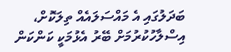ބަދަލުގައި އެ މައްސަލައެއް ތިލަކޮށް، އިސްލާހުކުރުމަށް ބޭރު އެޅުމަކީ ކަންކަން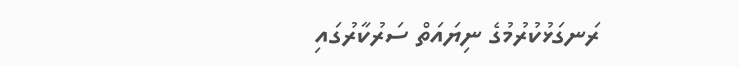ރަނގަޅުކުރުމުގެ ނިޔައަތް ސަރުކާރުގައި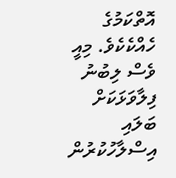އޮތްކަމުގެ ހެއްކެކެވެ. މިއީ ވެސް ލިބުނު ފިލާވަޅަކަށް ބަލައި އިސްލާހުކުރުން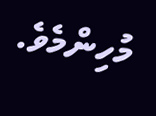މުހިންމެވެ.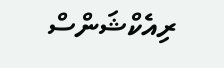ރިއެކްޝަންސް